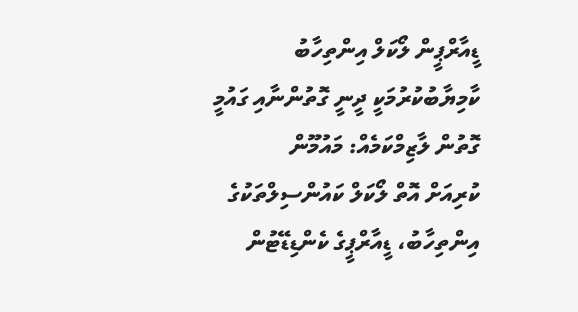ޑީއާރްޕީން ލޯކަލް އިންތިހާބު ކާމިޔާބުކުރުމަކީ ދީނީ ގޮތުންނާއި ގައުމީ ގޮތުން ލާޒިމްކަމެއް: މައުމޫން
ކުރިއަށް އޮތް ލޯކަލް ކައުންސިލްތަކުގެ އިންތިހާބު، ޑީއާރްޕީގެ ކެންޑިޑޭޓުން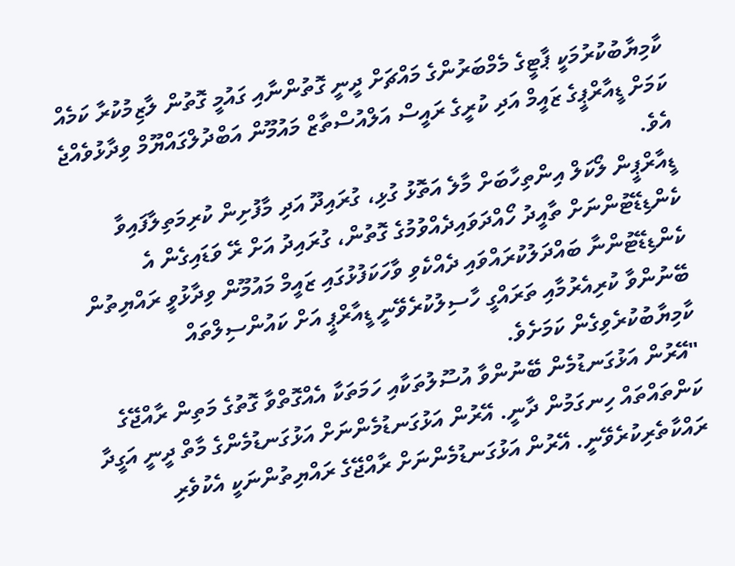ކާމިޔާބުކުރުމަކީ ޕާޓީގެ މެމްބަރުންގެ މައްޗަށް ދީނީ ގޮތުންނާއި ގައުމީ ގޮތުން ލާޒިމުކުރާ ކަމެއް ކަމަށް ޑީއާރްޕީގެ ޒައީމް އަދި ކުރީގެ ރައީސް އަލްއުސްތާޒް މައުމޫން އަބްދުލްގައްޔޫމް ވިދާޅުވެއްޖެ އެވެ.
ޑީއާރްޕީން ލޯކަލް އިންތިހާބަށް މާލެ އަތޮޅު ގުޅި، ގުރައިދޫ އަދި މާފުށިން ކުރިމަތިލާފައިވާ ކެންޑިޑޭޓުންނަށް ތާއީދު ހޯއްދަވައިދެއްވުމުގެ ގޮތުން، ގުރައިދު އަށް ރޭ ވަޑައިގެން އެ ކެންޑިޑޭޓުންނާ ބައްދަލުކުރައްވައި ދެއްކެވި ވާހަކަފުޅުގައި ޒައީމް މައުމޫން ވިދާޅުވީ ރައްޔިތުން ބޭނުންވާ ކުރިއެރުމާއި ތަރައްގީ ހާސިލުކުރެވޭނީ ޑީއާރްޕީ އަށް ކައުންސިލްތައް ކާމިޔާބުކުރެވިގެން ކަމަށެވެ.
"އޭރުން އަޅުގަނޑުމެން ބޭނުންވާ އުސޫލުތަކާއި ހަމަތަކާ އެއްގޮތްވާ ގޮތުގެ މަތިން ރާއްޖޭގެ ކަންތައްތައް ހިނގަމުން ދާނީ. އޭރުން އަޅުގަނޑުމެންނަށް އަޅުގަނޑުމެންގެ މާތް ދީނީ އަގީދާ ރައްކާތެރިކުރެވޭނީ. އޭރުން އަޅުގަނޑުމެންނަށް ރާއްޖޭގެ ރައްޔިތުންނަކީ އެކުވެރި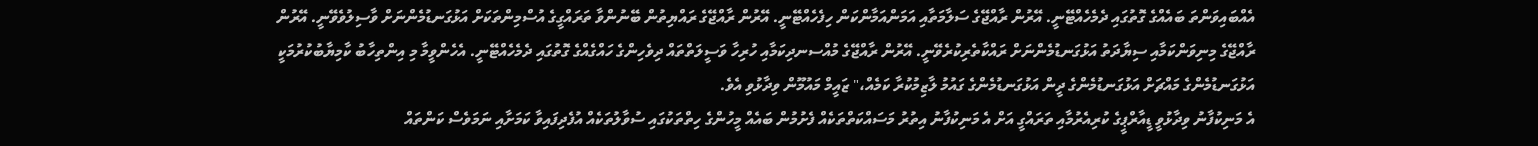އެއްބައިވަންތަ ބައެއްގެ ގޮތުގައި ދެމެހެއްޓޭނީ. އޭރުން ރާއްޖޭގެ ސަލާމަތާއި އަމަންއަމާންކަން ހިފެހެއްޓޭނީ. އޭރުން ރާއްޖޭގެ ރައްޔިތުން ބޭނުންވާ ތަރައްގީގެ އުސްމިންތަކަށް އަޅުގަނޑުމެންނަށް ވާސިލުވެވޭނީ. އޭރުން ރާއްޖޭގެ މިނިވަންކަމާއި ސިޔާދަތު އަޅުގަނޑުމެންނަށް ރައްކާތެރިކުރެވޭނީ. އޭރުން ރާއްޖޭގެ މުއްސނދިކަމާއި ހުރިހާ ވަސީލަތްތައް ދިވެހިންގެ ހައްގެއްގެ ގޮތުގައި ދެމެހެއްޓޭނީ. އެހެންވީމާ މި އިންތިހާބު ކާމިޔާބުކުރުމަކީ އަޅުގަނޑުމެންގެ މައްޗަށް އަޅުގަނޑުމެންގެ ދީން އަޅުގަނޑުމެންގެ ގައުމު ލާޒިމުކުރާ ކަމެއް،" ޒައީމް މައުމޫން ވިދާޅުވި އެވެ.
އެ މަނިކުފާނު ވިދާޅުވީ ޑީއާރްޕީގެ ކުރިއެރުމާއި ތަރައްގީ އަށް އެ މަނިކުފާނު އިތުރު މަސައްކަތްތަކެއް ފެށުމުން ބައެއް މީހުންގެ ހިތްތަކުގައި ސުވާލުތަކެއް އުފެދިފައިވާ ކަމަށާއި ނަމަވެސް ކަންތައް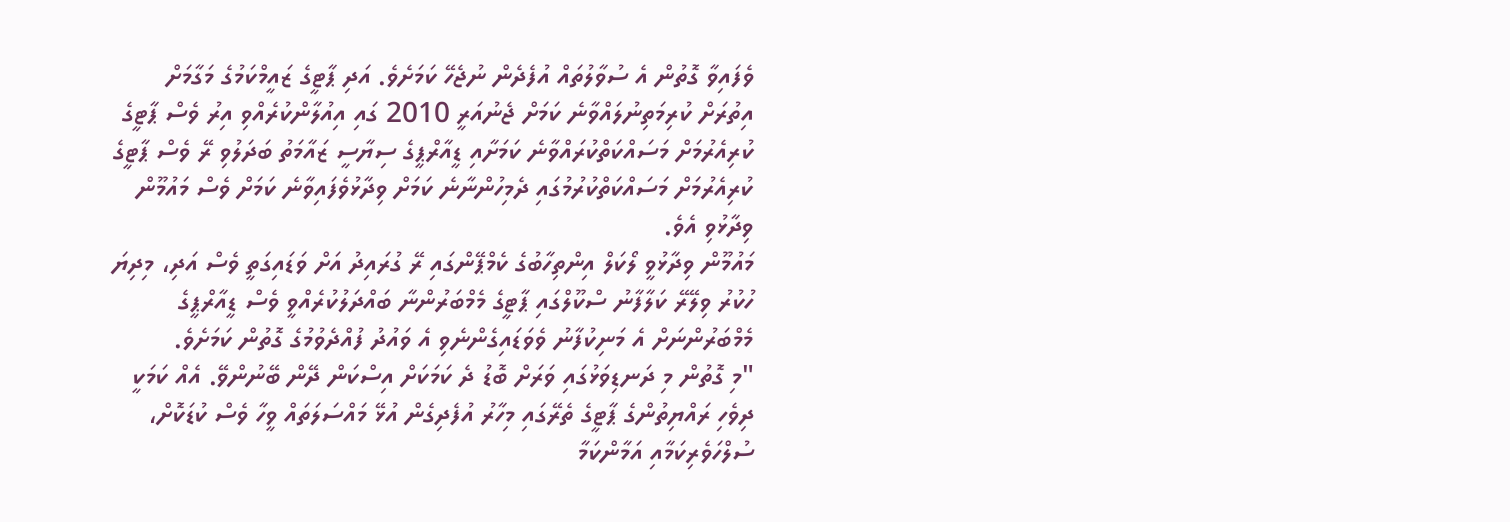ވެފައިވާ ގޮތުން އެ ސުވާލުތައް އުފެދެން ނުޖެހޭ ކަމަށެވެ. އަދި ޕާޓީގެ ޒައީމްކަމުގެ މަގާމަށް އިތުރަށް ކުރިމަތިނުލައްވާނެ ކަމަށް ޖެނުއަރީ 2010 ގައި އިއުލާންކުރެއްވި އިރު ވެސް ޕާޓީގެ ކުރިއެރުމަށް މަސައްކަތްކުރައްވާނެ ކަމަށާއި ޑީއާރްޕީގެ ސިޔާސީ ޒައާމަތު ބަދަލުވި ރޭ ވެސް ޕާޓީގެ ކުރިއެރުމަށް މަސައްކަތްކުރުމުގައި ދެމިހުންނާނެ ކަމަށް ވިދާޅުވެފައިވާނެ ކަމަށް ވެސް މައުމޫން ވިދާޅުވި އެވެ.
މައުމޫން ވިދާޅުވީ ލޯކަލް އިންތިހާބުގެ ކެމްޕޭންގައި ރޭ ގުރައިދު އަށް ވަޑައިގަތީ ވެސް އަދި، މިދިޔަ ހުކުރު ވިލޭރޭ ކަލާފާނު ސްކޫލްގައި ޕާޓީގެ މެމްބަރުންނާ ބައްދަލުކުރެއްވީ ވެސް ޑީއާރްޕީގެ މެމްބަރުންނަށް އެ މަނިކުފާނު ވެވަޑައިގެންނެވި އެ ވައުދު ފުއްދެވުމުގެ ގޮތުން ކަމަށެވެ.
"މި ގޮތުން މި ދަނޑިވަޅުގައި ވަރަށް ބޮޑު ދެ ކަމަކަށް އިސްކަން ދޭން ބޭނުންވޭ. އެއް ކަމަކީ ދިވެހި ރައްޔިތުންގެ ޕާޓީގެ ތެރޭގައި މިހާރު އުފެދިގެން އުޅޭ މައްސަލަތައް ވީހާ ވެސް ކުޑަކޮށް، ސުލްހަވެރިކަމާއި އަމާންކަމާ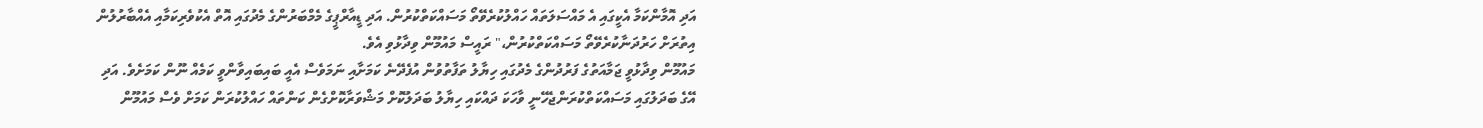އަދި އޮމާންކަމާ އެކީގައި އެ މައްސަލަތައް ހައްލުކުރެވޭތޯ މަސައްކަތްކުރުން. އަދި ޑީއާރްޕީގެ މެމްބަރުންގެ މެދުގައި އޮތް އެކުވެރިކަމާއި އެއްބާރުލުން އިތުރަށް ހަރުދަނާކުރެވޭތޯ މަސައްކަތްކުރުން،" ރައީސް މައުމޫން ވިދާޅުވި އެވެ.
މައުމޫން ވިދާޅުވީ ޖަމާއަތުގެ ފަރުދުންގެ މެދުގައި ހިޔާލު ތަފާތުވުން އުފެދޭނެ ކަމަށާއި ނަމަވެސް އެއީ ބައިބައިވާންވީ ކަމެއް ނޫން ކަމަށެވެ. އަދި އޭގެ ބަދަލުގައި މަސައްކަތްކުރަންޖެހޭނީ ވާހަކަ ދައްކައި ހިޔާލު ބަދަލުކޮށް މަޝްވަރާކޮށްގެން ކަންތައް ހައްލުކުރަން ކަމަށް ވެސް މައުމޫން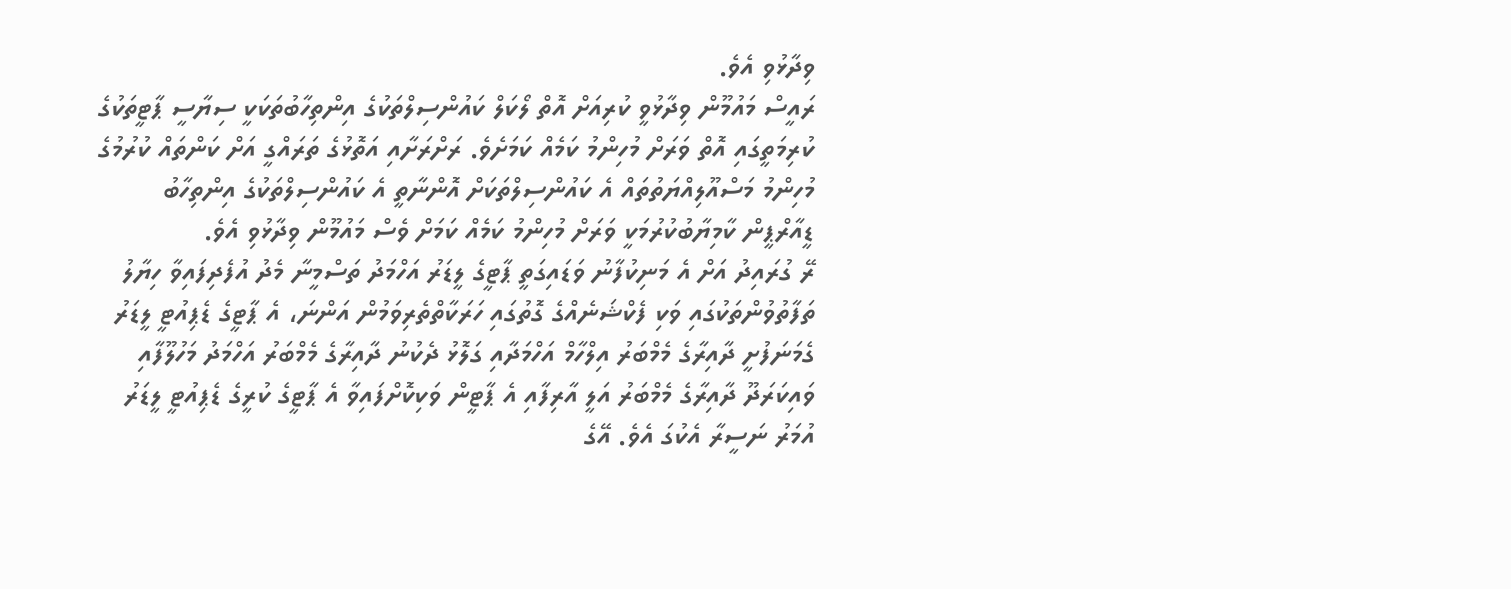ވިދާޅުވި އެވެ.
ރައީސް މައުމޫން ވިދާޅުވީ ކުރިއަށް އޮތް ލޯކަލް ކައުންސިލްތަކުގެ އިންތިހާބުތަކަކީ ސިޔާސީ ޕާޓީތަކުގެ ކުރިމަތީގައި އޮތް ވަރަށް މުހިންމު ކަމެއް ކަމަށެވެ. ރަށްރަށާއި އަތޮޅުގެ ތަރައްގީ އަށް ކަންތައް ކުރުމުގެ މުހިންމު މަސްއޫލިއްޔަތުތައް އެ ކައުންސިލްތަކަށް އޮންނާތީ އެ ކައުންސިލްތަކުގެ އިންތިހާބު ޑީއާރްޕީން ކާމިޔާބުކުރުމަކީ ވަރަށް މުހިންމު ކަމެއް ކަމަށް ވެސް މައުމޫން ވިދާޅުވި އެވެ.
ރޭ ގުރައިދު އަށް އެ މަނިކުފާނު ވަޑައިގަތީ ޕާޓީގެ ލީޑަރު އަހްމަދު ތަސްމީނާ މެދު އުފެދިފައިވާ ހިޔާލު ތަފާތުވުންތަކުގައި ވަކި ފެކްޝަނެއްގެ ގޮތުގައި ހަރަކާތްތެރިވަމުން އަންނަ، އެ ޕާޓީގެ ޑެޕިއުޓީ ލީޑަރު ގެމަނަފުށީ ދާއިރާގެ މެމްބަރު އިލްހާމް އަހްމަދާއި ގަލޮޅު ދެކުނު ދާއިރާގެ މެމްބަރު އަހްމަދު މަހުލޫފާއި ވައިކަރަދޫ ދާއިރާގެ މެމްބަރު އަލީ އާރިފާއި އެ ޕާޓީން ވަކިކޮށްފައިވާ އެ ޕާޓީގެ ކުރީގެ ޑެޕިއުޓީ ލީޑަރު އުމަރު ނަސީރާ އެކުގަ އެވެ. އޭގެ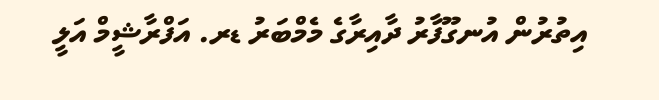އިތުރުން އުނގޫފާރު ދާއިރާގެ މެމްބަރު ޑރ. އަފްރާޝީމް އަލީ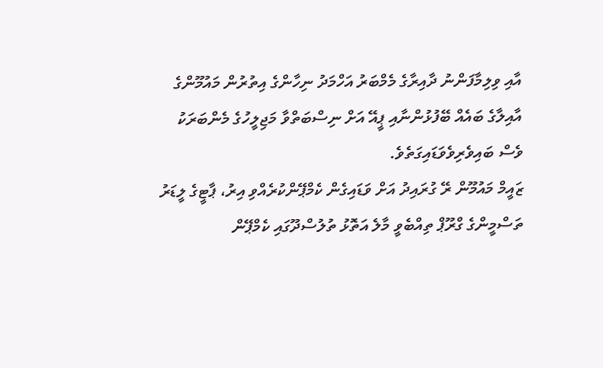އާއި ވިލިމާފަންނު ދާއިރާގެ މެމްބަރު އަހްމަދު ނިހާންގެ އިތުރުން މައުމޫންގެ އާއިލާގެ ބައެއް ބޭފުޅުންނާއި ޕީއޭ އަށް ނިސްބަތްވާ މަޖިލީހުގެ މެންބަރަކު ވެސް ބައިވެރިވެވަޑައިގަތެވެ.
ޒައީމް މައުމޫން ރޭ ގުރައިދު އަށް ވަޑައިގެން ކެމްޕޭންކުރެއްވި އިރު، ޕާޓީގެ ލީޑަރު ތަސްމީންގެ ގްރޫޕް ތިއްބެވީ މާލެ އަތޮޅު ތުލުސްދޫގައި ކެމްޕޭން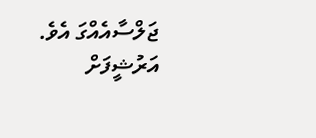ޖަލްސާއެއްގަ އެވެ.
އަރުޝީފަށް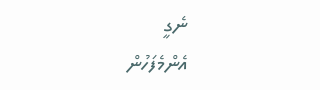ނެގީ
އެންމެފަހުން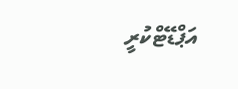އަޕްޑޭޓްކުރީ